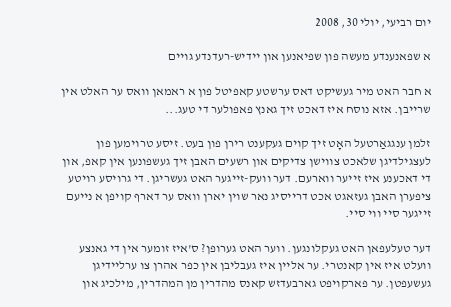יום רביעי, יולי 30, 2008

א שפאנענדע מעשה פון שפיאנען און יידיש-רעדנדע גויים

א חבר האט מיר געשיקט דאס ערשטע קאפיטל פון א ראמאן וואס ער האלט אין שרייבן. אזא נוסח איז דאכט זיך גאנץ פאפולער די טעג...

זלמן ענגגאַרטעל האָט זיך קוים געקענט רירן פון בעט. זיסע טרוימען פון לעצגילדיגן שלאכט צווישן צדיקים און רשעים האבן זיך געשפונען אין קאפ, און די דאכענע איז זייער ווארעם. דער וועק-זייגער האט געשריגן. די גרויסע רויטע ציפערן האבן געזאגט אכט דרייסיג נאר שוין יארן וואס ער דארף קויפן א נייעם זייגער סיי ווי סיי.

דער טעלעפאן האט געקלונגען. ווער האט גערופן? ס'איז זומער אין די גאנצע וועלט איז אין קאנטרי. ער אליין איז געבליבן אין כפר אהרן צו ערליידיגן געשעפטן. ער פארקויפט גארבעדזש קאנס מהדרין מן המהדרין, מילכיג און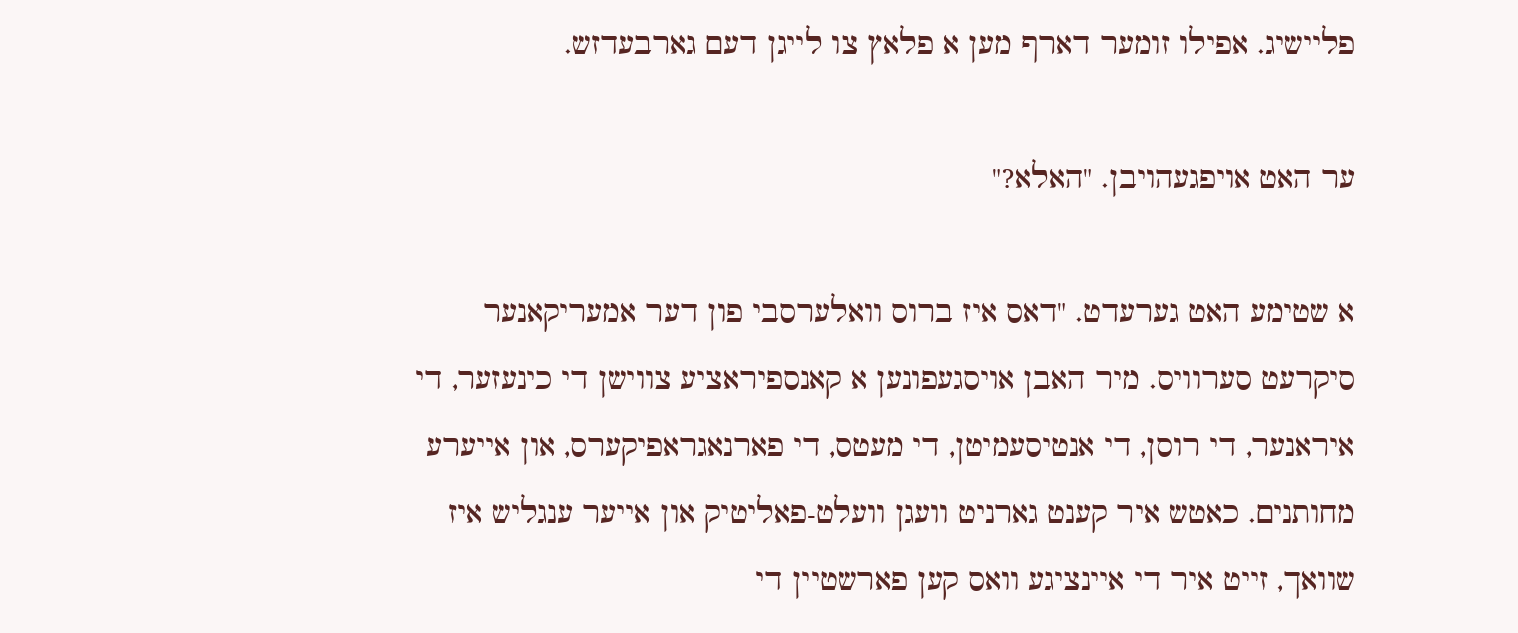פליישיג. אפילו זומער דארף מען א פלאץ צו לייגן דעם גארבעדזש.

ער האט אויפגעהויבן. "האלא?"

א שטימע האט גערעדט. "דאס איז ברוס וואלערסבי פון דער אמעריקאנער סיקרעט סערוויס. מיר האבן אויסגעפונען א קאנספיראציע צווישן די כינעזער, די איראנער, די רוסן, די אנטיסעמיטן, די מעטס, די פארנאגראפיקערס, און אייערע מחותנים. כאטש איר קענט גארניט וועגן וועלט-פאליטיק און אייער ענגליש איז שוואך, זייט איר די איינציגע וואס קען פארשטיין די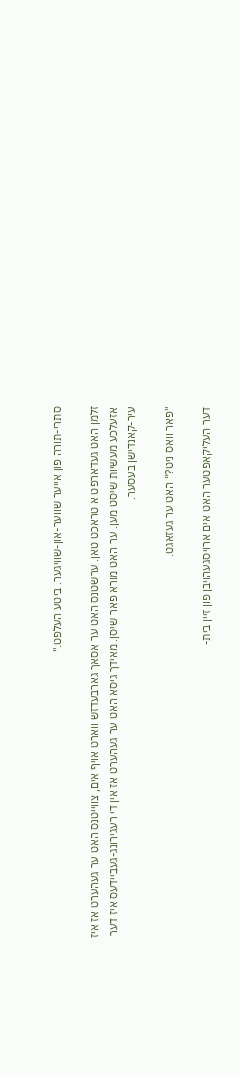סתרי-תורה פון אייער שווער-און-שוויגער. ביטע העלפט."

זלמן האט געדארפט א טראכט טאן. ערשטנס האט ער אסאך גארבעדזש ווארט אויף אים, צווייטנס האט ער געהערט אז איז אזעלכע מעשיות שיסט מען. ער האט מורא פאר שיסן. מאידך גיסא האט ער געהערט אז אין די רעגירונג-געביידעס איז דער עיר-קאנדישן בעסער.

"פאר וואס ניט?" האט ער געזאגט.

דער העליקאפטער האט אים ארויסגעהויבן פון זיין בית-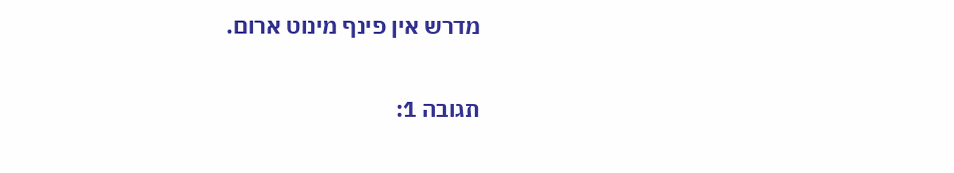מדרש אין פינף מינוט ארום.

תגובה 1: